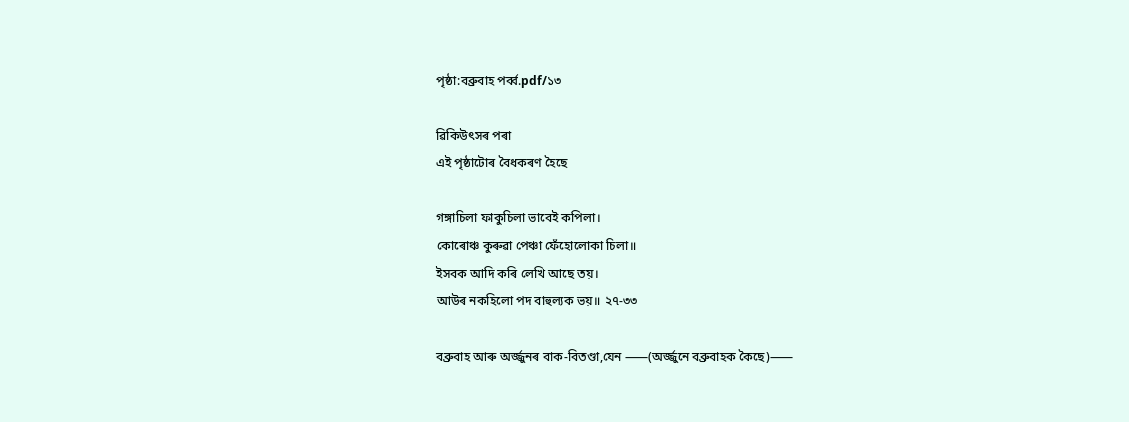পৃষ্ঠা:বব্ৰুবাহ পৰ্ব্ব.pdf/১৩

ৱিকিউৎসৰ পৰা
এই পৃষ্ঠাটোৰ বৈধকৰণ হৈছে

গঙ্গাচিলা ফাকুচিলা ভাবেই কপিলা।
কোৰোঞ্চ কুৰুৱা পেঞ্চা ফেঁহোলোকা চিলা॥
ইসবক আদি কৰি লেখি আছে তয়।
আউৰ নকহিলো পদ বাহুল্যক ভয়॥ ২৭-৩৩

বব্ৰুবাহ আৰু অৰ্জ্জুনৰ বাক-বিতণ্ডা,যেন ⸺(অৰ্জ্জুনে বব্ৰুবাহক কৈছে)⸺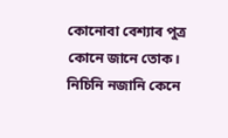কোনোবা বেশ্যাৰ পুত্ৰ কোনে জানে তোক।
নিচিনি নজানি কেনে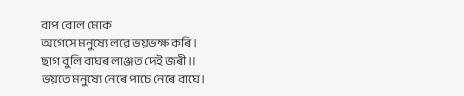বাপ বোল মোক
অগেসে মনুষ্যে লৱে ভয়ভক্ষ কৰি।
ছাগ বুলি বাঘৰ লাঞ্জত দেই জৰী॥
ভয়তে মনুষ্যে নেৰে পাচে নেৰে বাঘে।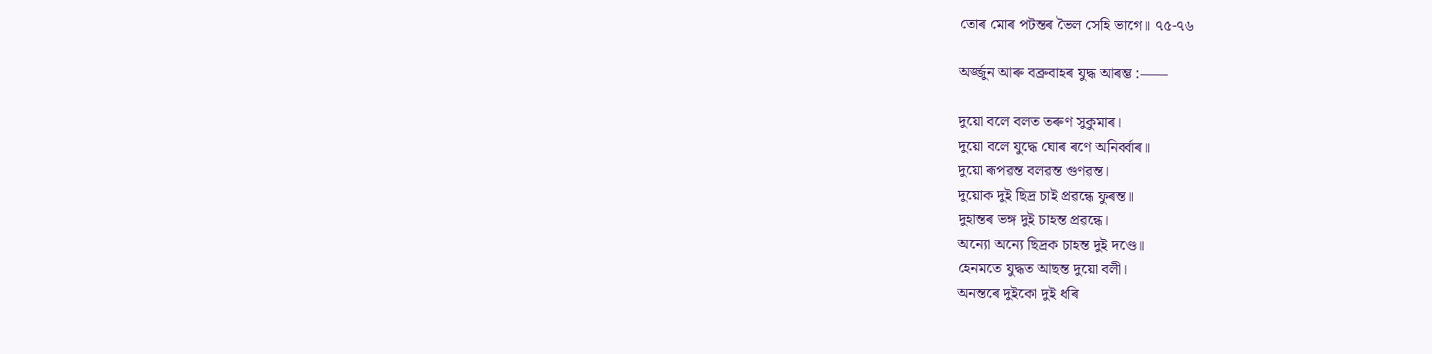তোৰ মোৰ পটন্তৰ ভৈল সেহি ভাগে॥ ৭৫-৭৬

অৰ্জ্জুন আৰু বব্ৰুবাহৰ যুদ্ধ আৰম্ভ :⸺

দুয়ো বলে বলত তৰুণ সুকুমাৰ।
দুয়ো বলে যুদ্ধে ঘোৰ ৰণে অনিৰ্ব্বাৰ॥
দুয়ো ৰূপৱন্ত বলৱন্ত গুণৱন্ত।
দুয়োক দুই ছিদ্ৰ চাই প্ৰৱন্ধে ফুৰন্ত॥
দুহান্তৰ ভঙ্গ দুই চাহন্ত প্ৰৱন্ধে।
অন্যো অন্যে ছিদ্ৰক চাহন্ত দুই দণ্ডে॥
হেনমতে যুদ্ধত আছন্ত দুয়ো বলী।
অনন্তৰে দুইকো দুই ধৰি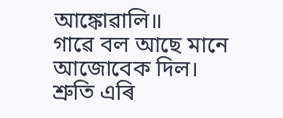আঙ্কোৱালি॥
গাৱে বল আছে মানে আজোবেক দিল।
শ্ৰুতি এৰি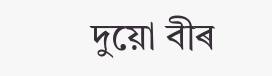দুয়ো বীৰ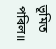ভূমিত পৰিল॥